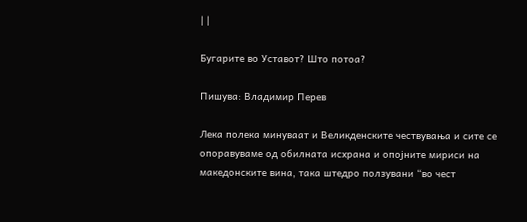| |

Бугарите во Уставот? Што потоа?

Пишува: Владимир Перев

Лека полека минуваат и Великденските чествувања и сите се опоравуваме од обилната исхрана и опојните мириси на македонските вина, така штедро ползувани “во чест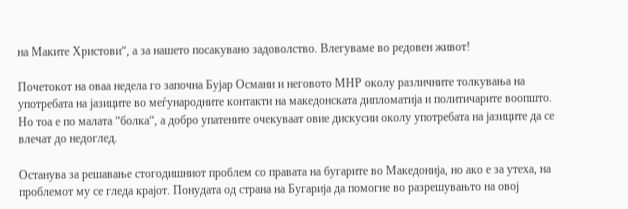на Маките Христови“, а за нашето посакувано задоволство. Влегуваме во редовен живот!

Почетокот на оваа недела го започна Бујар Османи и неговото МНР околу различните толкувања на употребата на јазиците во меѓународните контакти на македонската дипломатија и политичарите воопшто. Но тоа е по малата “болка“, а добро упатените очекуваат овие дискусии околу употребата на јазиците да се влечат до недоглед.

Останува за решавање стогодишниот проблем со правата на бугарите во Македонија, но ако е за утеха, на проблемот му се гледа крајот. Понудата од страна на Бугарија да помогне во разрешувањто на овој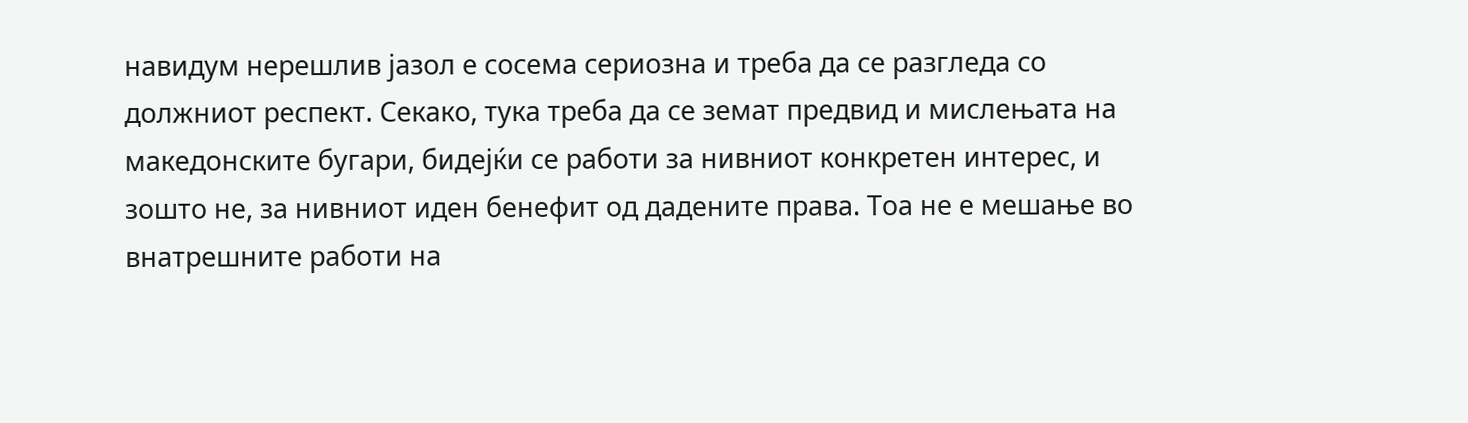навидум нерешлив јазол е сосема сериозна и треба да се разгледа со должниот респект. Секако, тука треба да се земат предвид и мислењата на македонските бугари, бидејќи се работи за нивниот конкретен интерес, и зошто не, за нивниот иден бенефит од дадените права. Тоа не е мешање во внатрешните работи на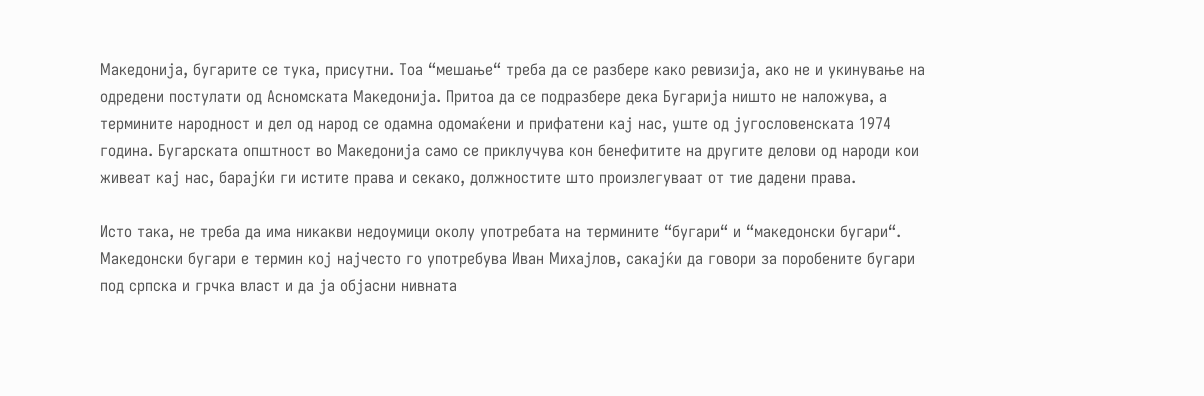Македонија, бугарите се тука, присутни. Тоа “мешање“ треба да се разбере како ревизија, ако не и укинување на одредени постулати од Асномската Македонија. Притоа да се подразбере дека Бугарија ништо не наложува, а термините народност и дел од народ се одамна одомаќени и прифатени кај нас, уште од југословенската 1974 година. Бугарската општност во Македонија само се приклучува кон бенефитите на другите делови од народи кои живеат кај нас, барајќи ги истите права и секако, должностите што произлегуваат от тие дадени права.

Исто така, не треба да има никакви недоумици околу употребата на термините “бугари“ и “македонски бугари“. Македонски бугари е термин кој најчесто го употребува Иван Михајлов, сакајќи да говори за поробените бугари под српска и грчка власт и да ја објасни нивната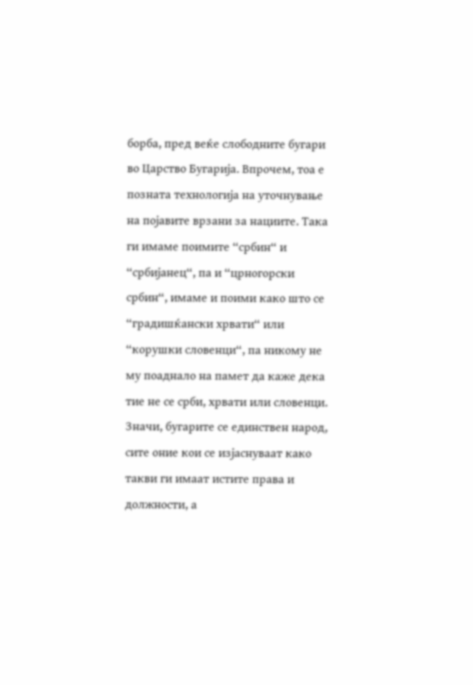борба, пред веќе слободните бугари во Царство Бугарија. Впрочем, тоа е позната технологија на уточнување на појавите врзани за нациите. Така ги имаме поимите “србин“ и “србијанец“, па и “црногорски србин“, имаме и поими како што се “градишќански хрвати“ или “корушки словенци“, па никому не му поаднало на памет да каже дека тие не се срби, хрвати или словенци. Значи, бугарите се единствен народ, сите оние кои се изјаснуваат како такви ги имаат истите права и должности, а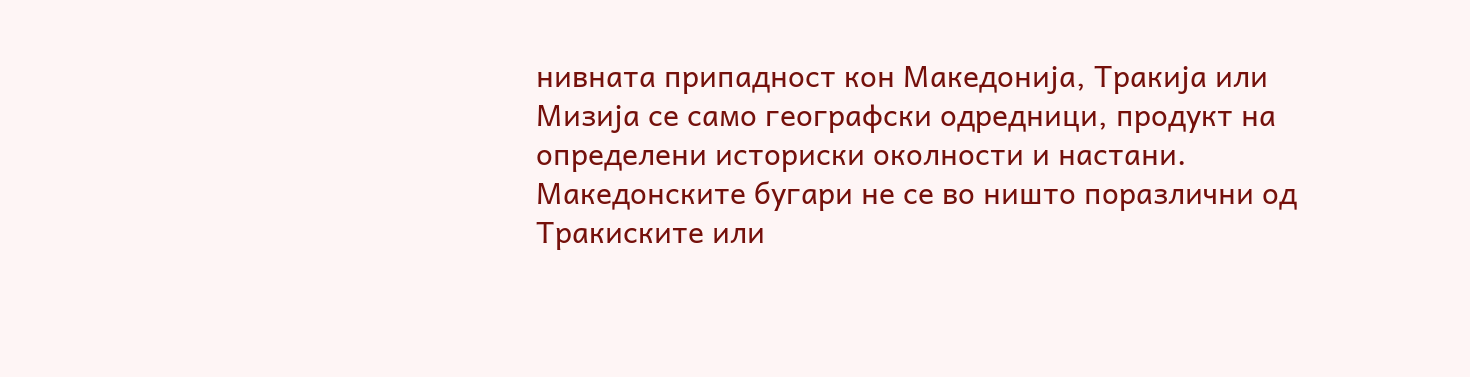нивната припадност кон Македонија, Тракија или Мизија се само географски одредници, продукт на определени историски околности и настани. Македонските бугари не се во ништо поразлични од Тракиските или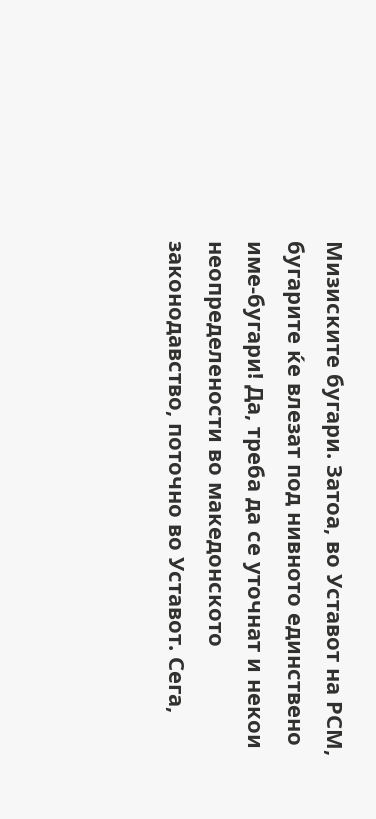Мизиските бугари. Затоа, во Уставот на РСМ, бугарите ќе влезат под нивното единствено име-бугари! Да, треба да се уточнат и некои неопределености во македонското законодавство, поточно во Уставот. Сега,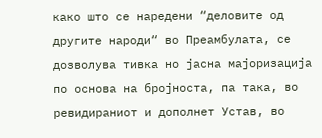како што се наредени “деловите од другите народи“ во Преамбулата, се дозволува тивка но јасна мајоризација по основа на бројноста, па така, во ревидираниот и дополнет Устав, во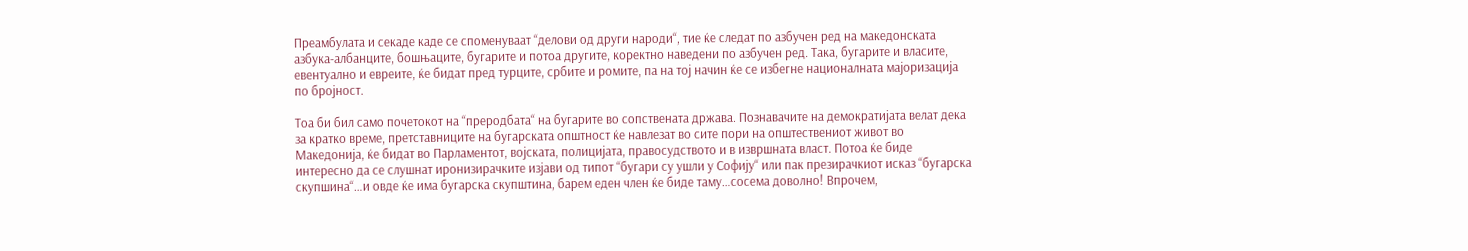Преамбулата и секаде каде се споменуваат “делови од други народи“, тие ќе следат по азбучен ред на македонската азбука-албанците, бошњаците, бугарите и потоа другите, коректно наведени по азбучен ред. Така, бугарите и власите, евентуално и евреите, ќе бидат пред турците, србите и ромите, па на тој начин ќе се избегне националната мајоризација по бројност.

Тоа би бил само почетокот на “преродбата“ на бугарите во сопствената држава. Познавачите на демократијата велат дека за кратко време, претставниците на бугарската општност ќе навлезат во сите пори на општествениот живот во Македонија, ќе бидат во Парламентот, војската, полицијата, правосудството и в извршната власт. Потоа ќе биде интересно да се слушнат иронизирачките изјави од типот “бугари су ушли у Софију“ или пак презирачкиот исказ “бугарска скупшина“…и овде ќе има бугарска скупштина, барем еден член ќе биде таму…сосема доволно! Впрочем,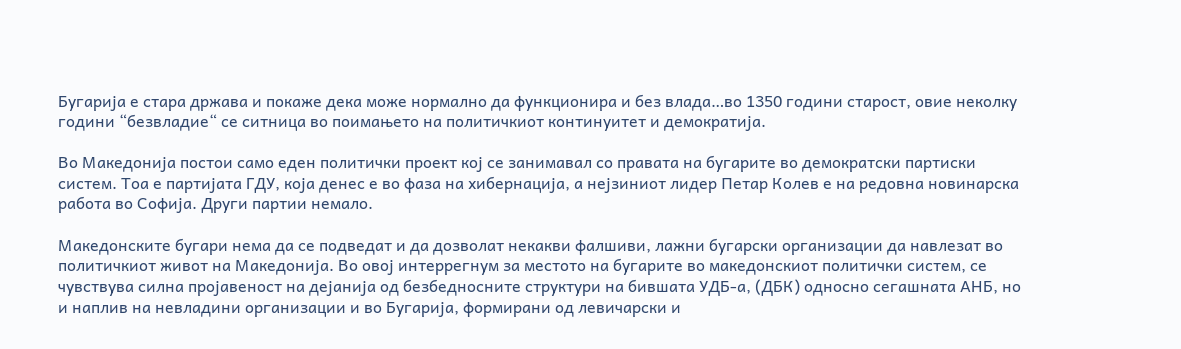Бугарија е стара држава и покаже дека може нормално да функционира и без влада…во 1350 години старост, овие неколку години “безвладие“ се ситница во поимањето на политичкиот континуитет и демократија.

Во Македонија постои само еден политички проект кој се занимавал со правата на бугарите во демократски партиски систем. Тоа е партијата ГДУ, која денес е во фаза на хибернација, а нејзиниот лидер Петар Колев е на редовна новинарска работа во Софија. Други партии немало.

Македонските бугари нема да се подведат и да дозволат некакви фалшиви, лажни бугарски организации да навлезат во политичкиот живот на Македонија. Во овој интеррегнум за местото на бугарите во македонскиот политички систем, се чувствува силна пројавеност на дејанија од безбедносните структури на бившата УДБ-а, (ДБК) односно сегашната АНБ, но и наплив на невладини организации и во Бугарија, формирани од левичарски и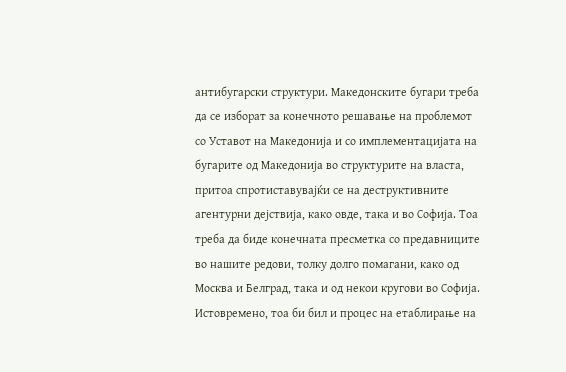антибугарски структури. Македонските бугари треба да се изборат за конечното решавање на проблемот со Уставот на Македонија и со имплементацијата на бугарите од Македонија во структурите на власта, притоа спротиставувајќи се на деструктивните агентурни дејствија, како овде, така и во Софија. Тоа треба да биде конечната пресметка со предавниците во нашите редови, толку долго помагани, како од Москва и Белград, така и од некои кругови во Софија. Истовремено, тоа би бил и процес на етаблирање на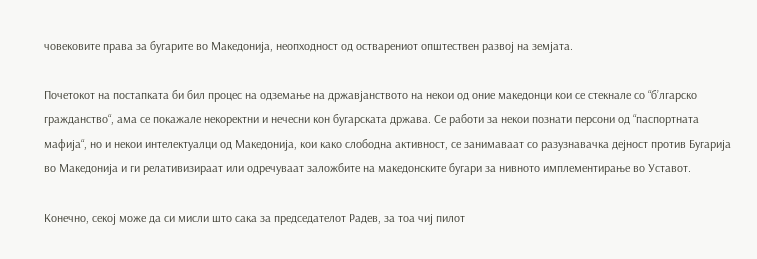човековите права за бугарите во Македонија, неопходност од остварениот општествен развој на земјата.

Почетокот на постапката би бил процес на одземање на државјанството на некои од оние македонци кои се стекнале со “б’лгарско гражданство“, ама се покажале некоректни и нечесни кон бугарската држава. Се работи за некои познати персони од “паспортната мафија“, но и некои интелектуалци од Македонија, кои како слободна активност, се занимаваат со разузнавачка дејност против Бугарија во Македонија и ги релативизираат или одречуваат заложбите на македонските бугари за нивното имплементирање во Уставот.

Конечно, секој може да си мисли што сака за председателот Радев, за тоа чиј пилот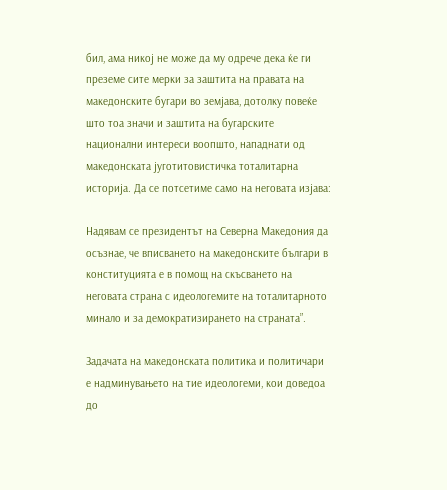бил, ама никој не може да му одрече дека ќе ги преземе сите мерки за заштита на правата на македонските бугари во земјава, дотолку повеќе што тоа значи и заштита на бугарските национални интереси воопшто, нападнати од македонската југотитовистичка тоталитарна историја. Да се потсетиме само на неговата изјава:

Надявам се президентът на Северна Македония да осъзнае, че вписването на македонските българи в конституцията е в помощ на скъсването на неговата страна с идеологемите на тоталитарното минало и за демократизирането на страната”.

Задачата на македонската политика и политичари е надминувањето на тие идеологеми, кои доведоа до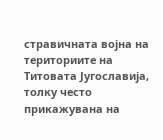стравичната војна на териториите на Титовата Југославија, толку често прикажувана на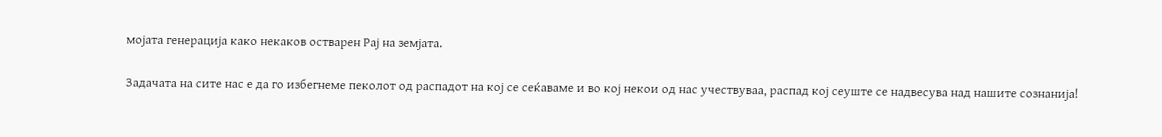мојата генерација како некаков остварен Рај на земјата.

Задачата на сите нас е да го избегнеме пеколот од распадот на кој се сеќаваме и во кој некои од нас учествуваа, распад кој сеуште се надвесува над нашите сознанија!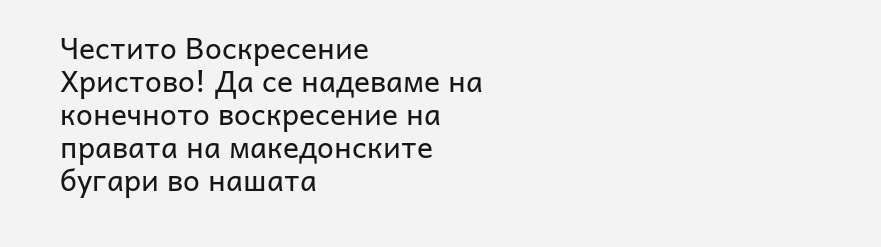Честито Воскресение Христово! Да се надеваме на конечното воскресение на правата на македонските бугари во нашата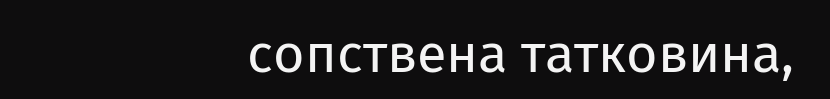сопствена татковина,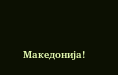Македонија!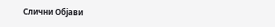Слични Објави